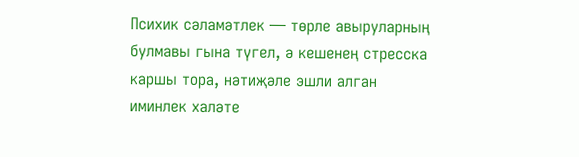Психик сәламәтлек — төрле авыруларның булмавы гына түгел, ә кешенең стресска каршы тора, нәтиҗәле эшли алган иминлек халәте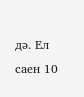дә. Ел саен 10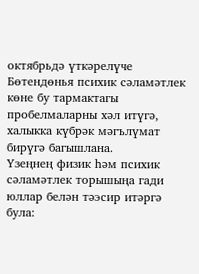октябрьдә үткәрелүче Бөтендөнья психик сәламәтлек көне бу тармактагы пробелмаларны хәл итүгә, халыкка күбрәк мәгълүмат бирүгә багышлана.
Үзеңнең физик һәм психик сәламәтлек торышыңа гади юллар белән тәэсир итәргә була: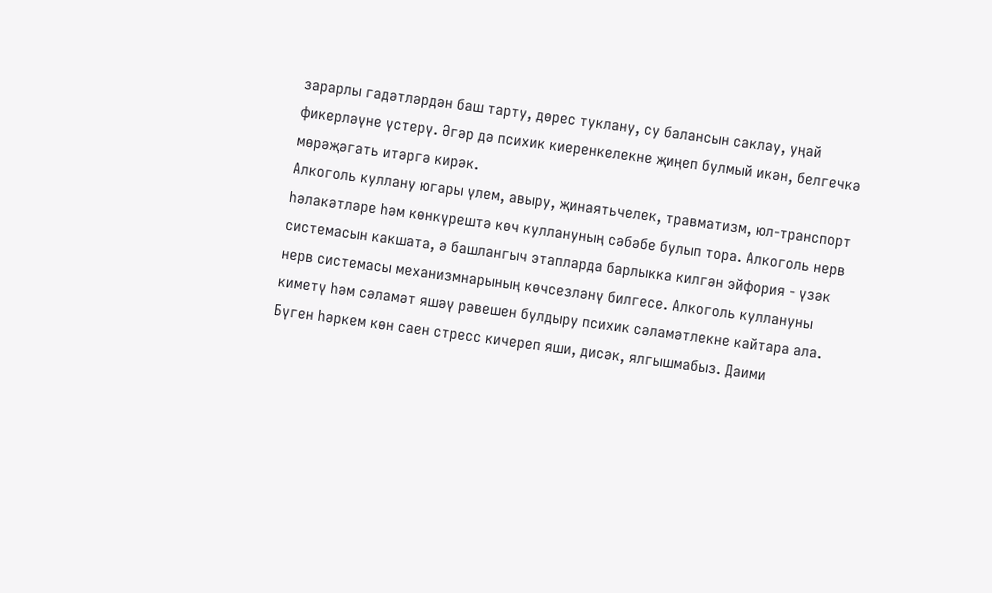зарарлы гадәтләрдән баш тарту, дөрес туклану, су балансын саклау, уңай фикерләүне үстерү. Әгәр дә психик киеренкелекне җиңеп булмый икән, белгечкә мөрәҗәгать итәргә кирәк.
Алкоголь куллану югары үлем, авыру, җинаятьчелек, травматизм, юл-транспорт һәлакәтләре һәм көнкүрештә көч куллануның сәбәбе булып тора. Алкоголь нерв системасын какшата, ә башлангыч этапларда барлыкка килгән эйфория - үзәк нерв системасы механизмнарының көчсезләнү билгесе. Алкоголь куллануны киметү һәм сәламәт яшәү рәвешен булдыру психик сәламәтлекне кайтара ала.
Бүген һәркем көн саен стресс кичереп яши, дисәк, ялгышмабыз. Даими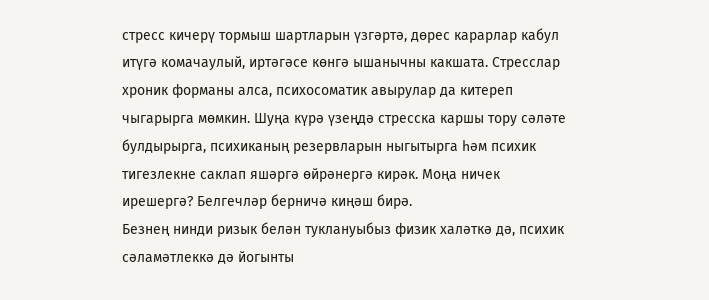стресс кичерү тормыш шартларын үзгәртә, дөрес карарлар кабул итүгә комачаулый, иртәгәсе көнгә ышанычны какшата. Стресслар хроник форманы алса, психосоматик авырулар да китереп чыгарырга мөмкин. Шуңа күрә үзеңдә стресска каршы тору сәләте булдырырга, психиканың резервларын ныгытырга һәм психик тигезлекне саклап яшәргә өйрәнергә кирәк. Моңа ничек ирешергә? Белгечләр берничә киңәш бирә.
Безнең нинди ризык белән туклануыбыз физик халәткә дә, психик сәламәтлеккә дә йогынты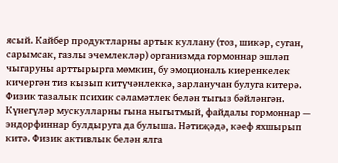ясый. Кайбер продуктларны артык куллану (тоз, шикәр, суган, сарымсак, газлы эчемлекләр) организмда гормоннар эшләп чыгаруны арттырырга мөмкин, бу эмоциональ киеренкелек кичергән тиз кызып китүчәнлеккә, зарланучан булуга китерә.
Физик тазалык психик сәламәтлек белән тыгыз бәйләнгән. Күнегүләр мускулларны гына ныгытмый, файдалы гормоннар — эндорфиннар булдыруга да булыша. Нәтиҗәдә, кәеф яхшырып китә. Физик активлык белән ялга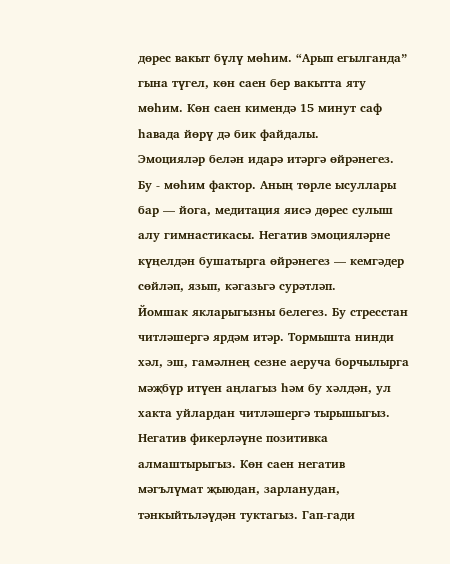дөрес вакыт бүлү мөһим. “Арып егылганда” гына түгел, көн саен бер вакытта яту мөһим. Көн саен кимендә 15 минут саф һавада йөрү дә бик файдалы.
Эмоцияләр белән идарә итәргә өйрәнегез. Бу - мөһим фактор. Аның төрле ысуллары бар — йога, медитация яисә дөрес сулыш алу гимнастикасы. Негатив эмоцияләрне күңелдән бушатырга өйрәнегез — кемгәдер сөйләп, язып, кәгазьгә сурәтләп.
Йомшак якларыгызны белегез. Бу стресстан читләшергә ярдәм итәр. Тормышта нинди хәл, эш, гамәлнең сезне аеруча борчылырга мәҗбүр итүен аңлагыз һәм бу хәлдән, ул хакта уйлардан читләшергә тырышыгыз.
Негатив фикерләүне позитивка алмаштырыгыз. Көн саен негатив мәгълүмат җыюдан, зарланудан, тәнкыйтьләүдән туктагыз. Гап-гади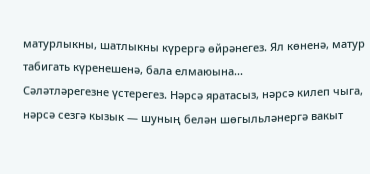матурлыкны, шатлыкны күрергә өйрәнегез. Ял көненә, матур табигать күренешенә, бала елмаюына...
Сәләтләрегезне үстерегез. Нәрсә яратасыз, нәрсә килеп чыга, нәрсә сезгә кызык — шуның белән шөгыльләнергә вакыт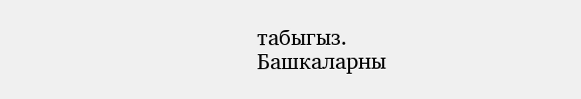табыгыз.
Башкаларны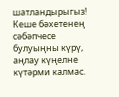шатландырыгыз! Кеше бәхетенең сәбәпчесе булуыңны күрү, аңлау күңелне күтәрми калмас.